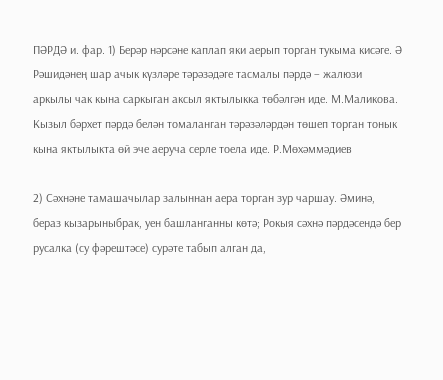ПӘРДӘ и. фар. 1) Берәр нәрсәне каплап яки аерып торган тукыма кисәге. Ә Рәшидәнең шар ачык күзләре тәрәзәдәге тасмалы пәрдә – жалюзи аркылы чак кына саркыган аксыл яктылыкка төбәлгән иде. М.Маликова. Кызыл бәрхет пәрдә белән томаланган тәрәзәләрдән төшеп торган тонык кына яктылыкта өй эче аеруча серле тоела иде. Р.Мөхәммәдиев

2) Сәхнәне тамашачылар залыннан аера торган зур чаршау. Әминә, бераз кызарыныбрак, уен башланганны көтә; Рокыя сәхнә пәрдәсендә бер русалка (су фәрештәсе) сурәте табып алган да,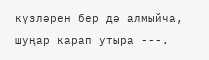күзләрен бер дә алмыйча, шуңар карап утыра ---.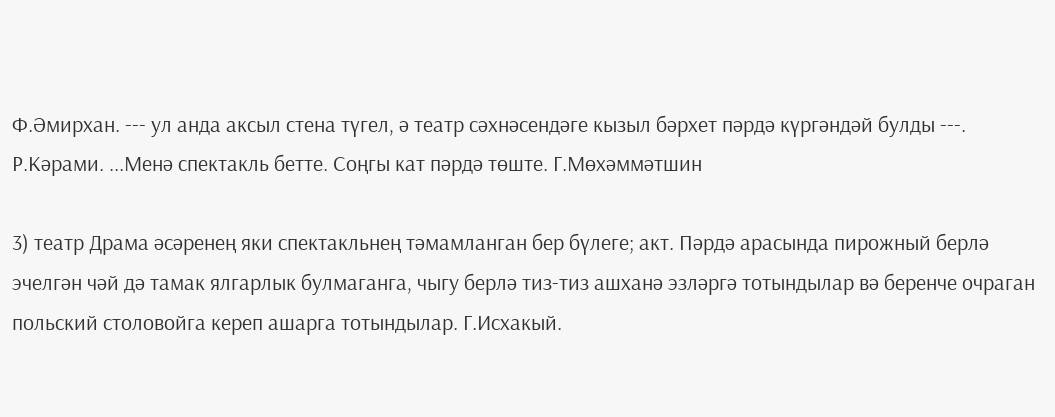Ф.Әмирхан. --- ул анда аксыл стена түгел, ә театр сәхнәсендәге кызыл бәрхет пәрдә күргәндәй булды ---. Р.Кәрами. ...Менә спектакль бетте. Соңгы кат пәрдә төште. Г.Мөхәммәтшин

3) театр Драма әсәренең яки спектакльнең тәмамланган бер бүлеге; акт. Пәрдә арасында пирожный берлә эчелгән чәй дә тамак ялгарлык булмаганга, чыгу берлә тиз-тиз ашханә эзләргә тотындылар вә беренче очраган польский столовойга кереп ашарга тотындылар. Г.Исхакый.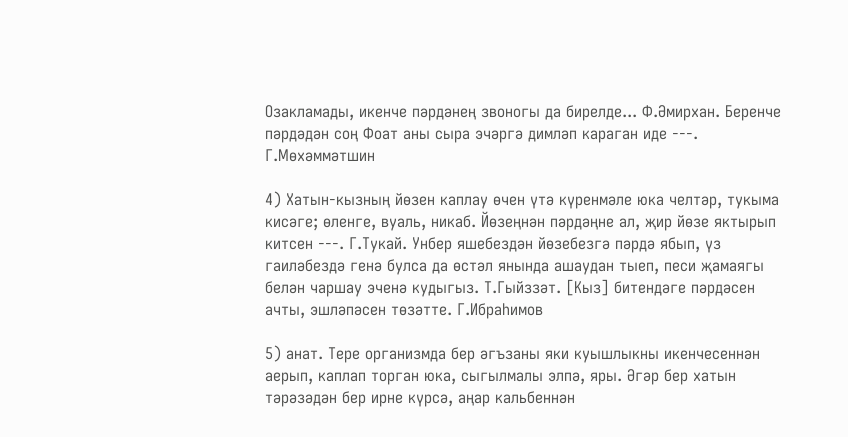Озакламады, икенче пәрдәнең звоногы да бирелде... Ф.Әмирхан. Беренче пәрдәдән соң Фоат аны сыра эчәргә димләп караган иде ---. Г.Мөхәммәтшин

4) Хатын-кызның йөзен каплау өчен үтә күренмәле юка челтәр, тукыма кисәге; өленге, вуаль, никаб. Йөзеңнән пәрдәңне ал, җир йөзе яктырып китсен ---. Г.Тукай. Унбер яшебездән йөзебезгә пәрдә ябып, үз гаиләбездә генә булса да өстәл янында ашаудан тыеп, песи җамаягы белән чаршау эченә кудыгыз. Т.Гыйззәт. [Кыз] битендәге пәрдәсен ачты, эшләпәсен төзәтте. Г.Ибраһимов

5) анат. Тере организмда бер әгъзаны яки куышлыкны икенчесеннән аерып, каплап торган юка, сыгылмалы элпә, яры. Әгәр бер хатын тәрәзәдән бер ирне күрсә, аңар кальбеннән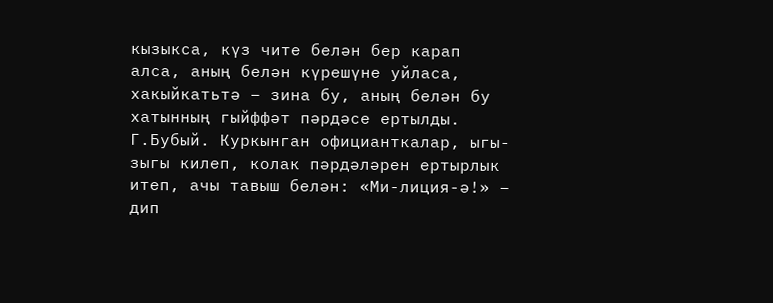кызыкса, күз чите белән бер карап алса, аның белән күрешүне уйласа, хакыйкатьтә – зина бу, аның белән бу хатынның гыйффәт пәрдәсе ертылды. Г.Бубый. Куркынган официанткалар, ыгы-зыгы килеп, колак пәрдәләрен ертырлык итеп, ачы тавыш белән: «Ми-лиция-ә!» – дип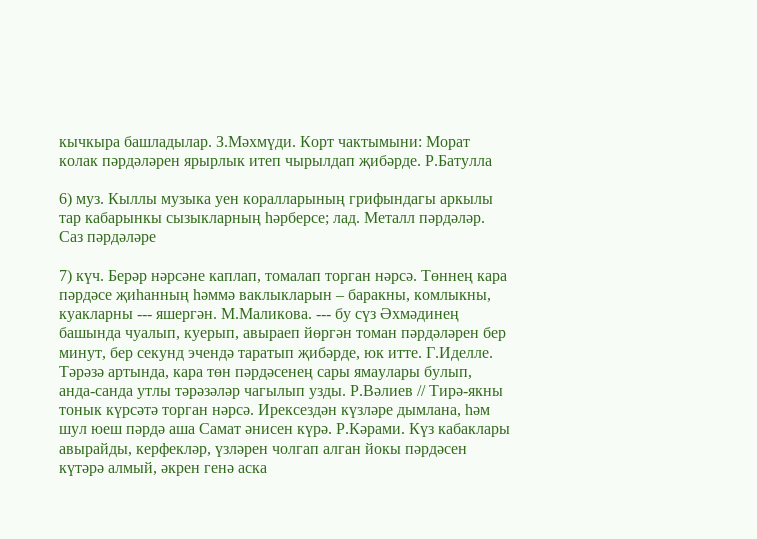кычкыра башладылар. З.Мәхмүди. Корт чактымыни: Морат колак пәрдәләрен ярырлык итеп чырылдап җибәрде. Р.Батулла

6) муз. Кыллы музыка уен коралларының грифындагы аркылы тар кабарынкы сызыкларның һәрберсе; лад. Металл пәрдәләр. Саз пәрдәләре

7) күч. Берәр нәрсәне каплап, томалап торган нәрсә. Төннең кара пәрдәсе җиһанның һәммә ваклыкларын – баракны, комлыкны, куакларны --- яшергән. М.Маликова. --- бу сүз Әхмәдинең башында чуалып, куерып, авыраеп йөргән томан пәрдәләрен бер минут, бер секунд эчендә таратып җибәрде, юк итте. Г.Иделле. Тәрәзә артында, кара төн пәрдәсенең сары ямаулары булып, анда-санда утлы тәрәзәләр чагылып узды. Р.Вәлиев // Тирә-якны тонык күрсәтә торган нәрсә. Ирексездән күзләре дымлана, һәм шул юеш пәрдә аша Самат әнисен күрә. Р.Кәрами. Күз кабаклары авырайды, керфекләр, үзләрен чолгап алган йокы пәрдәсен күтәрә алмый, әкрен генә аска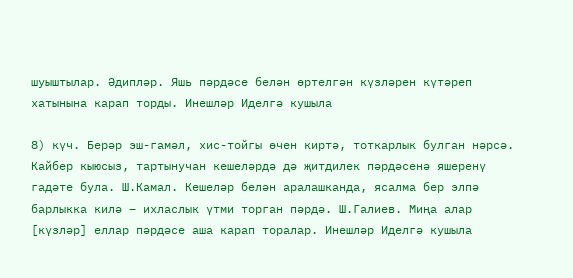шуыштылар. Әдипләр. Яшь пәрдәсе белән өртелгән күзләрен күтәреп хатынына карап торды. Инешләр Иделгә кушыла

8) күч. Берәр эш-гамәл, хис-тойгы өчен киртә, тоткарлык булган нәрсә. Кайбер кыюсыз, тартынучан кешеләрдә дә җитдилек пәрдәсенә яшеренү гадәте була. Ш.Камал. Кешеләр белән аралашканда, ясалма бер элпә барлыкка килә – ихласлык үтми торган пәрдә. Ш.Галиев. Миңа алар [күзләр] еллар пәрдәсе аша карап торалар. Инешләр Иделгә кушыла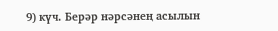9) күч. Берәр нәрсәнең асылын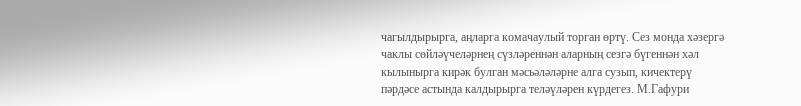чагылдырырга, аңларга комачаулый торган өртү. Сез монда хәзергә чаклы сөйләүчеләрнең сүзләреннән аларның сезгә бүгеннән хәл кылынырга кирәк булган мәсьәләләрне алга сузып, кичектерү пәрдәсе астында калдырырга теләүләрен күрдегез. М.Гафури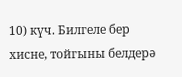10) күч. Билгеле бер хисне, тойгыны белдерә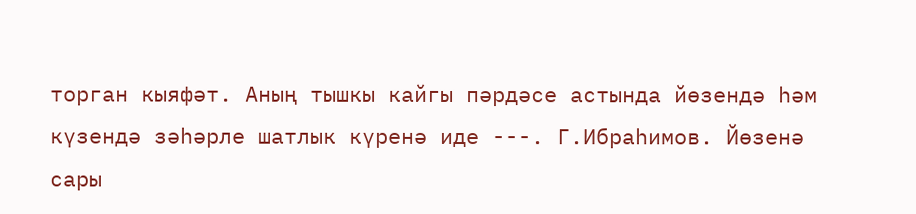торган кыяфәт. Аның тышкы кайгы пәрдәсе астында йөзендә һәм күзендә зәһәрле шатлык күренә иде ---. Г.Ибраһимов. Йөзенә сары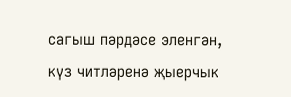сагыш пәрдәсе эленгән, күз читләренә җыерчык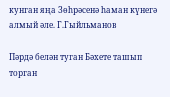кунган яңа Зөһрәсенә һаман күнегә алмый әле. Г.Гыйльманов

Пәрдә белән туган Бәхете ташып торган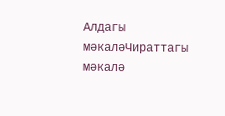Алдагы мәкаләЧираттагы мәкалә